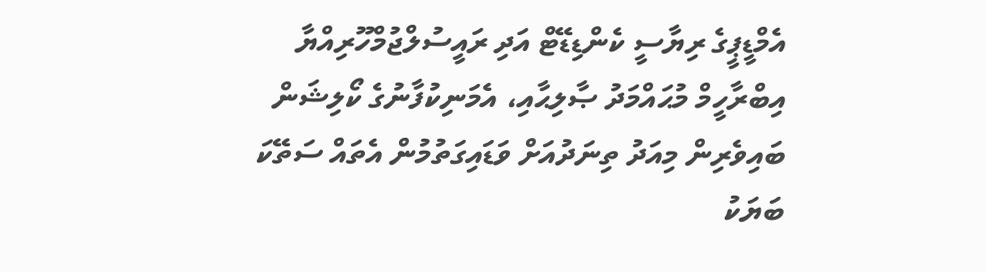އެމްޑީޕީގެ ރިޔާސީ ކެންޑިޑޭޓް އަދި ރައީސުލްޖުމްހޫރިއްޔާ އިބްރާހީމް މުޙައްމަދު ޞާލިޙާއި، އެމަނިކުފާނުގެ ކޯލިޝަން ބައިވެރިން މިއަދު ތިނަދުއަށް ވަޑައިގަތުމުން އެތައް ސަތޭކަ ބަޔަކު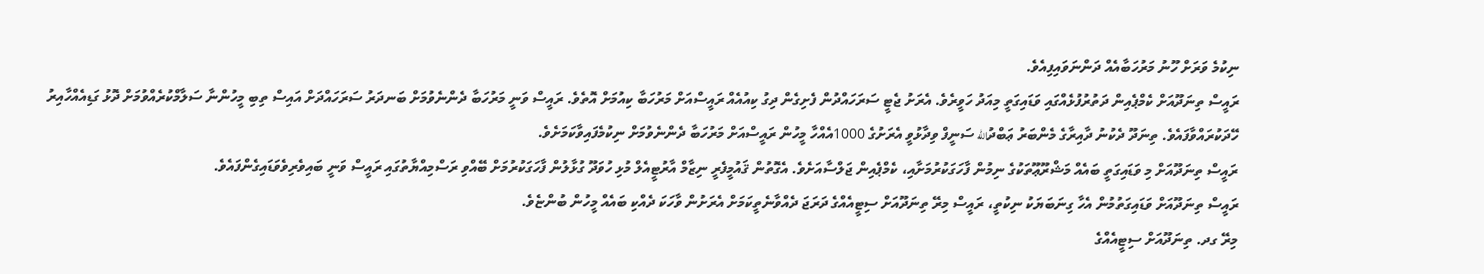ނިކުމެ ވަރަށް ހޫނު މަރުހަބާއެއް ދަންނަވައިފިއެވެ.
ރައީސް ތިނަދޫއަށް ކެމްޕެއިން ދަތުރުފުޅެއްގައި ވަޑައިގަތީ މިއަދު ހަވީރެވެ. އެރަށު ޖެޓީ ސަރަހައްދުން ފެށިގެން ދިގު ކިއުއެއް ރައީސްއަށް މަރުހަބާ ކިއުމަށް އޮތެވެ. ރައީސް ވަނީ މަރުހަބާ ދެންނެވުމަށް ބަނދަރު ސަރަހައްދަށް އައިސް ތިބި މީހުންނާ ސަލާމްކުރެއްވުމަށް ދޮޅު ގަޑިއެއްހާއިރު ހޭދަކުރައްވާފައެވެ. ތިނަދޫ ދެކުނު ދާއިރާގެ މެންބަރު ޢަބްދުالله ސަނީފް ވިދާޅުވީ އެރަށުގެ 1000އެއްހާ މީހުން ރައީސްއަށް މަރުހަބާ ދެންނެވުމަށް ނިކުމެފައިވާކަމަށެވެ.
ރައީސް ތިނަދޫއަށް މި ވަޑައިގަތީ ބައެއް މަޝްރޫޢޫތަކުގެ ނިމުން ފާހަގަކުރުމަށާއި، ކެމްޕެއިން ޖަލްސާއަށެވެ. އެގޮތުން ޤައުމީފެރީ ނިޒާމް އާރުޓީއެލް މުޅި ހުވަދޫ ގުޅާލުން ފާހަގަކުރުމަށް ބޭއްވި ރަސްމިއްޔާތުގައި ރައީސް ވަނީ ބައިވެރިވެވަޑައިގެންފައެވެ.
ރައީސް ތިނަދޫއަށް ވަޑައިގަތުމުން އެހާ ގިނަބަޔަކު ނިކުތީ، ރައީސް މިރޭ ތިނަދޫއަށް ސިޓީއެއްގެ ދަރަޖަ ދެއްވާނެތީކަމަށް އެރަށުން ވާހަކަ ދެއްކި ބައެއް މީހުން ބުންޏެވެ.
މިރޭ ގދ. ތިނަދޫއަށް ސިޓީއެއްގެ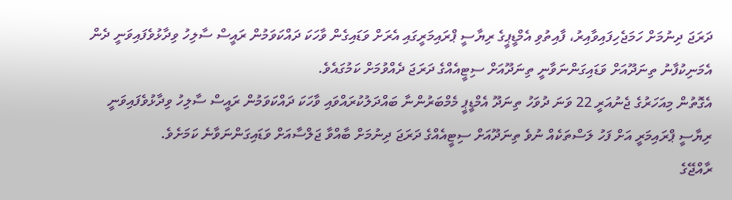ދަރަޖަ ދިނުމަށް ހަމަޖެހިފައިވާއިރު، ފާއިތުވި އެމްޑީޕީގެ ރިޔާސީ ޕްރައިމަރީގައި އެރަށް ވަޑައިގެން ވާހަކަ ދައްކަވަމުން ރައީސް ސާލިހު ވިދާޅުވެފައިވަނީ ދެން އެމަނިކުފާނު ތިނަދޫއަށް ވަޑައިގަންނަވާނީ ތިނަދޫއަށް ސިޓީއެއްގެ ދަރަޖަ ދެއްވުމަށް ކަމުގައެވެ.
އެގޮތުން މިއަހަރުގެ ޖެނުއަރީ 22 ވަނަ ދުވަހު ތިނަދޫ އެމްޑީޕީ މެމްބަރުންނާ ބައްދަލުކުރައްވައި ވާހަކަ ދައްކަވަމުން ރައީސް ސާލިހު ވިދާޅުވެފައިވަނީ ރިޔާސީ ޕްރައިމަރީ އަށް ފަހު ލަސްތަކެއް ނުވެ ތިނަދޫއަށް ސިޓީއެއްގެ ދަރަޖަ ދިނުމަށް ބާއްވާ ޖަލްސާއަށް ވަޑައިގަންނަވާނެ ކަމަށެވެ.
ރާއްޖޭގެ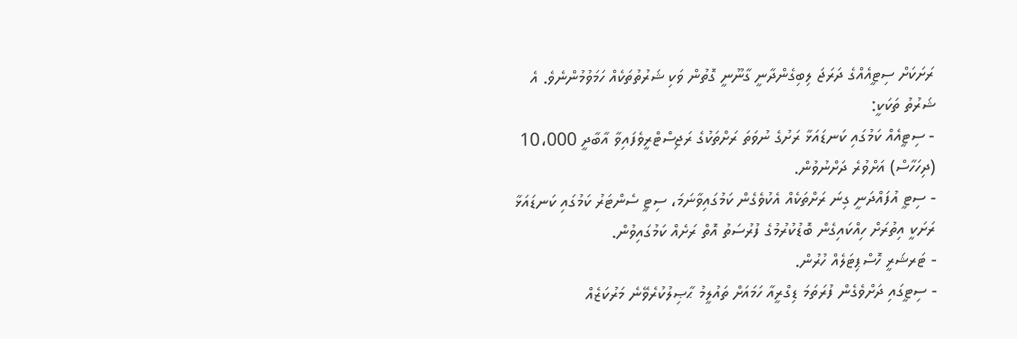ރަށަކަށް ސިޓީއެއްގެ ދަރަޖަ ލިބިގެންދާނީ ގާނޫނީ ގޮތުން ވަކި ޝަރުތުތަކެއް ހަމަވުމުންނެވެ. އެ ޝަރުތު ތަކަކީ:
- ސިޓީއެއް ކަމުގައި ކަނޑައަޅާ ރަށުގެ ނުވަތަ ރަށްތަކުގެ ރަޖިސްޓްރީވެފައިވާ އާބާދީ 10،000 (ދިހަހާސް) އަށްވުރެ ދަށްނުވުން.
- ސިޓީ އުފައްދަނީ ގިނަ ރަށްތަކެއް އެކުވެގެން ކަމުގައިވާނަމަ، ސިޓީ ސެންޓަރު ކަމުގައި ކަނޑައަޅާ ރަށަކީ އިތުރަށް ހިއްކައިގެން ބޮޑުކުރުމުގެ ފުރުސަތު އޮތް ރަށެއް ކަމުގައިވުން.
- ޓަރޝަރީ ހޮސްޕިޓަލެއް ހުރުން.
- ސިޓީގައި ދަށްވެގެން ފުރަތަމަ ޑިގްރީއާ ހަމައަށް ތައުލީމު ޙާޞިލުކުރެވޭނެ މަރުކަޒެއް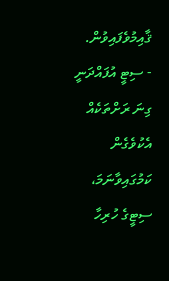ޤާއިމުވެފައިވުން.
- ސިޓީ އުފައްދަނީ ގިނަ ރަށްތަކެއް އެކުވެގެން ކަމުގައިވާނަމަ، ސިޓީގެ ހުރިހާ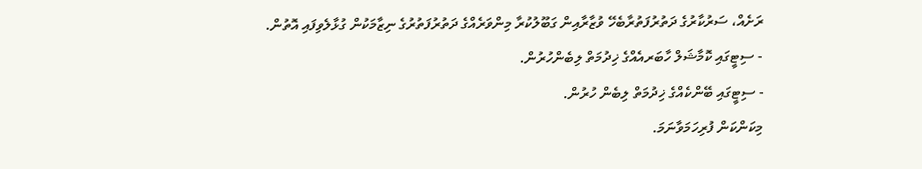ރަށެއް، ސަރުކާރުގެ ދަތުރުފަތުރާބެހޭ ވުޒާރާއިން ގަބޫލުކުރާ މިންވަރެއްގެ ދަތުރުފަތުރުގެ ނިޒާމަކުން ގުޅާލެވިފައި އޮތުން.
- ސިޓީގައި ކޮމާޝަލް ހާބަރއެއްގެ ޚިދުމަތް ލިބެންހުރުން.
- ސިޓީގައި ބޭންކެއްގެ ޚިދުމަތް ލިބެން ހުރުން.
މިކަންކަން ފުރިހަމަވާނަމަ.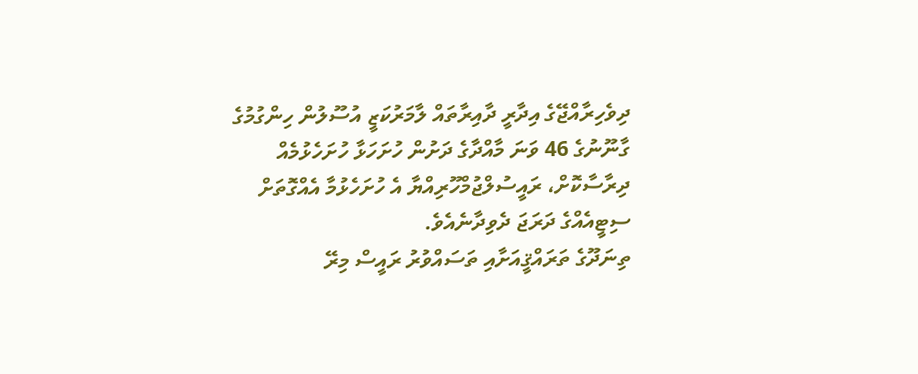ދިވެހިރާއްޖޭގެ އިދާރީ ދާއިރާތައް ލާމަރުކަޒީ އުސޫލުން ހިންގުމުގެ ގާނޫނުގެ 46 ވަނަ މާއްދާގެ ދަށުން ހުށަހަޅާ ހުށަހެޅުމެއް ދިރާސާކޮށް، ރައީސުލްޖުމްހޫރިއްޔާ އެ ހުށަހެޅުމާ އެއްގޮތަށް ސިޓީއެއްގެ ދަރަޖަ ދެވިދާނެއެވެ.
ތިނަދޫގެ ތަރައްޤީއަށާއި ތަސައްވުރު ރައީސް މިރޭ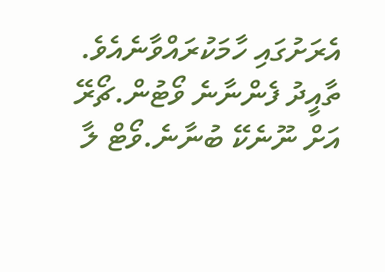އެރަށުގައި ހާމަކުރައްވާނެއެވެ.
ތާއީދު ފެންނާނެ ވޯޓުން.ޗޯރޭ އަށް ނޫނެކޭ ބުނާނެ.ވޯޓް ލާ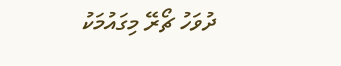ދުވަހު ޗޯރޭ މިގައުމަކު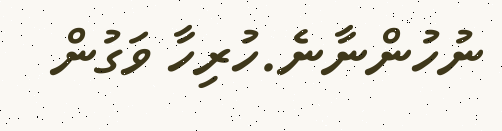ނުހުންނާނެ.ހުރިހާ ވަގުން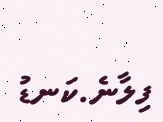ފިލާނެ.ކަނޑު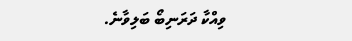ވިއްކާ ދަރަނިބޯ ބަލިވާނެ.